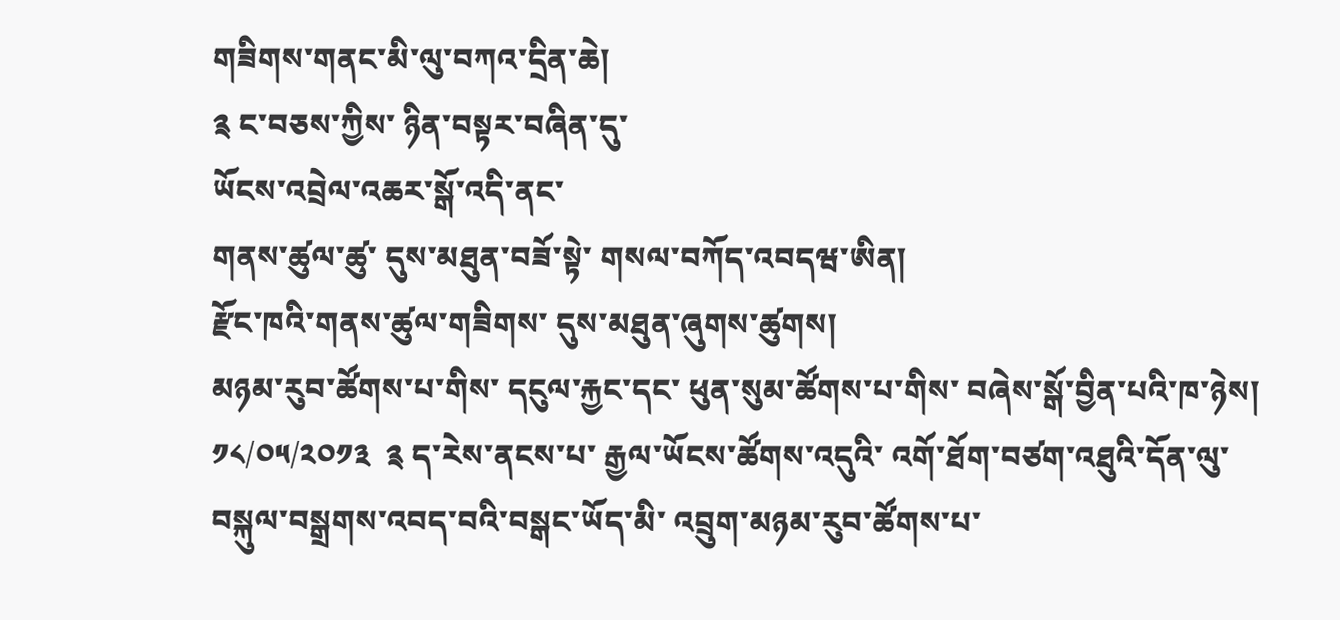གཟིགས་གནང་མི་ལུ་བཀའ་དྲིན་ཆེ།
༉ ང་བཅས་ཀྱིས་ ཉིན་བསྟར་བཞིན་དུ་
ཡོངས་འབྲེལ་འཆར་སྒོ་འདི་ནང་
གནས་ཚུལ་ཚུ་ དུས་མཐུན་བཟོ་སྟེ་ གསལ་བཀོད་འབདཝ་ཨིན།
རྫོང་ཁའི་གནས་ཚུལ་གཟིགས་ དུས་མཐུན་ཞུགས་ཚུགས།
མཉམ་རུབ་ཚོགས་པ་གིས་ དངུལ་རྐྱང་དང་ ཕུན་སུམ་ཚོགས་པ་གིས་ བཞེས་སྒོ་བྱིན་པའི་ཁ་ཉེས།
༡༨/༠༥/༢༠༡༣  ༉ ད་རེས་ནངས་པ་ རྒྱལ་ཡོངས་ཚོགས་འདུའི་ འགོ་ཐོག་བཙག་འཐུའི་དོན་ལུ་ བསྐུལ་བསྒྲགས་འབད་བའི་བསྒང་ཡོད་མི་ འབྲུག་མཉམ་རུབ་ཚོགས་པ་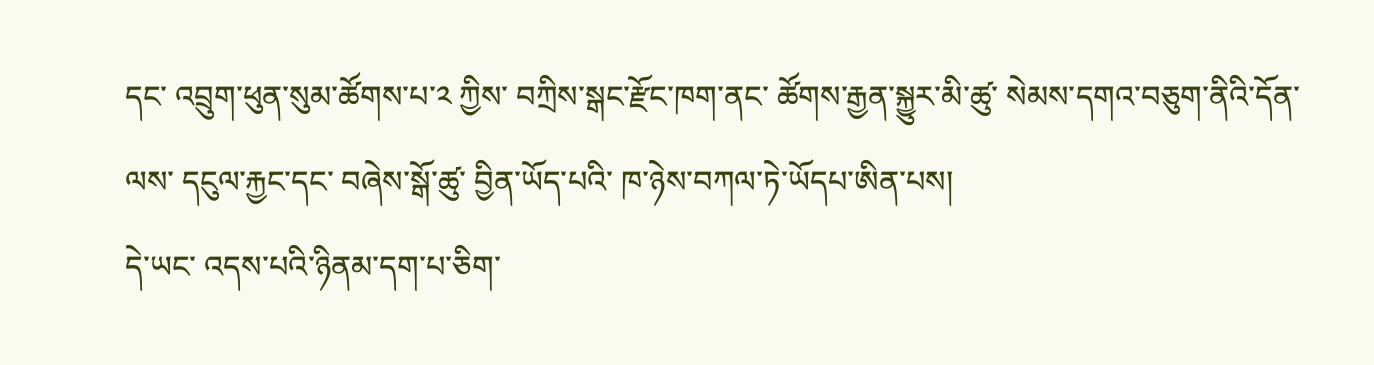དང་ འབྲུག་ཕུན་སུམ་ཚོགས་པ་༢ ཀྱིས་ བཀྲིས་སྒང་རྫོང་ཁག་ནང་ ཚོགས་རྒྱན་སྐྱུར་མི་ཚུ་ སེམས་དགའ་བཅུག་ནིའི་དོན་ལས་ དངུལ་རྐྱང་དང་ བཞེས་སྒོ་ཚུ་ བྱིན་ཡོད་པའི་ ཁ་ཉེས་བཀལ་ཏེ་ཡོདཔ་ཨིན་པས།
དེ་ཡང་ འདས་པའི་ཉིནམ་དག་པ་ཅིག་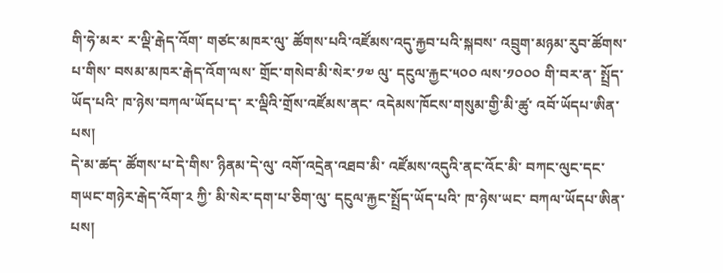གི་ཧེ་མར་ ར་ལྡི་རྒེད་འོག་ གཙང་མཁར་ལུ་ ཚོགས་པའི་འཛོམས་འདུ་རྐྱབ་པའི་སྐབས་ འབྲུག་མཉམ་རུབ་ཚོགས་པ་གིས་ བསམ་མཁར་རྒེད་འོག་ལས་ གྲོང་གསེབ་མི་སེར་༡༧ ལུ་ དངུལ་རྐྱང་༥༠༠ ལས་༡༠༠༠ གི་བར་ན་ སྤྲོད་ཡོད་པའི་ ཁ་ཉེས་བཀལ་ཡོདཔ་ད་ ར་ལྡིའི་གྲོས་འཛོམས་ནང་ འདེམས་ཁོངས་གསུམ་གྱི་མི་ཚུ་ འབོ་ཡོདཔ་ཨིན་པས།
དེ་མ་ཚད་ ཚོགས་པ་དེ་གིས་ ཉིནམ་དེ་ལུ་ འགོ་འདྲེན་འཐབ་མི་ འཛོམས་འདུའི་ནང་འོང་མི་ བཀང་ལུང་དང་ གཡང་གཉེར་རྒེད་འོག་༢ ཀྱི་ མི་སེར་དག་པ་ཅིག་ལུ་ དངུལ་རྐྱང་སྤྲོད་ཡོད་པའི་ ཁ་ཉེས་ཡང་ བཀལ་ཡོདཔ་ཨིན་པས།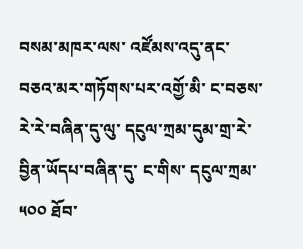བསམ་མཁར་ལས་ འཛོམས་འདུ་ནང་ བཅའ་མར་གཏོགས་པར་འགྱོ་མི་ ང་བཅས་རེ་རེ་བཞིན་དུ་ལུ་ དངུལ་ཀྲམ་དུམ་གྲ་རེ་ བྱིན་ཡོདཔ་བཞིན་དུ་ ང་གིས་ དངུལ་ཀྲམ་༥༠༠ ཐོབ་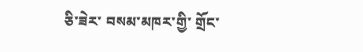ཅི་ཟེར་ བསམ་མཁར་གྱི་ གྲོང་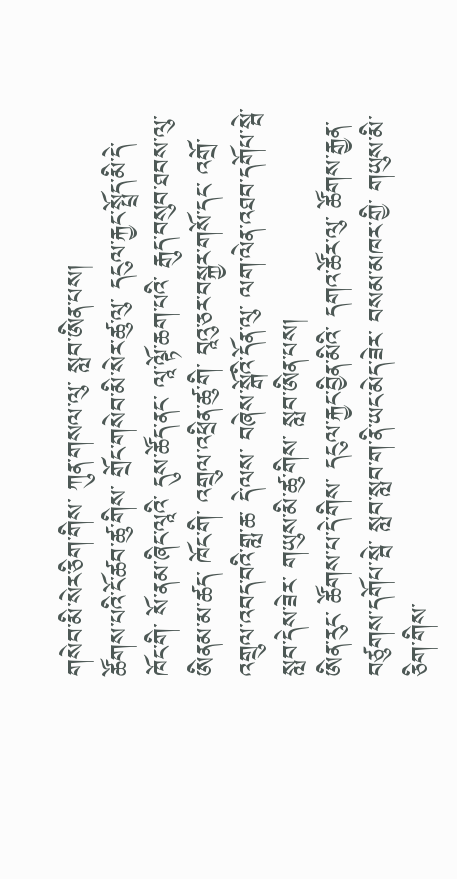གསེབ་མི་སེར་ཅིག་གིས་ ཀུན་གསལ་ལུ་ སླབ་ཨིན་པས།
ཚོགས་པའི་ངོ་ཚབ་ཚུ་གིས་ གྲོང་གསེབ་མི་སེར་ཚུ་ལུ་ དངུལ་རྐྱང་སྤྲོད་མི་དེ་ ཁོང་གི་ སོ་ནམ་ཞིང་ལཱའི་ དུས་ཚོད་ནང་ ལཱ་ལྟོ་ཆག་པའི་ རྒུད་བསུབ་ཐབས་ལུ་ཨིནམ་མ་ཚད་ ཁོང་གི་ འགྲུལ་འཕྲིན་ཚུ་གི་ བཱའུ་ཅར་བསྐྱར་གསོ་དང་ འགྲོ་འགྲུལ་འབད་བའི་གླ་ཆ་ དེ་ལས་ བཞེས་སྒོའི་དོན་ལུ་ ལག་ལེན་འཐབ་དགོཔ་སྦེ་ སླབ་དེས་ཟེར་ གཡུས་མི་ཚུ་གིས་ སླབ་ཨིན་པས།
ཨིན་རུང་ ཚོགས་པ་དེ་གིས་ དངུལ་རྐྱང་བྱིན་མིའི་ དགའ་ཚོར་ལུ་ ཚོགས་རྒྱན་བཙུགས་དགོཔ་སྦེ་ སླབ་སླབ་ག་ནི་ཡང་མེད་ཟེར་ བསམ་མཁར་གྱི་ གཡུས་མི་ཅིག་གིས་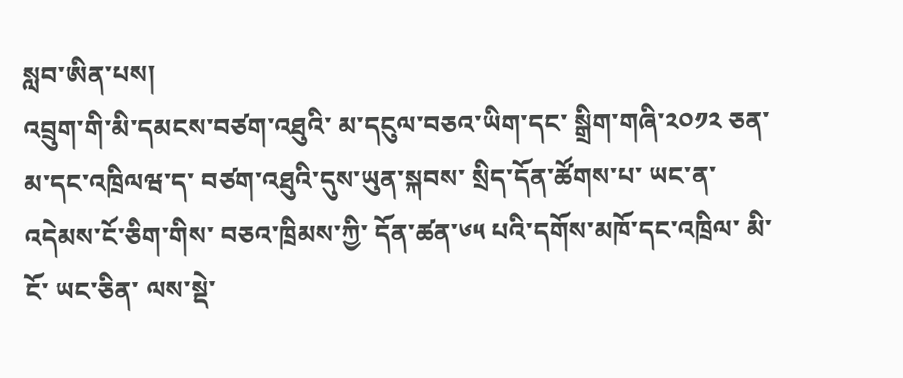སླབ་ཨིན་པས།
འབྲུག་གི་མི་དམངས་བཙག་འཐུའི་ མ་དངུལ་བཅའ་ཡིག་དང་ སྒྲིག་གཞི་༢༠༡༢ ཅན་མ་དང་འཁྲིལཝ་ད་ བཙག་འཐུའི་དུས་ཡུན་སྐབས་ སྲིད་དོན་ཚོགས་པ་ ཡང་ན་ འདེམས་ངོ་ཅིག་གིས་ བཅའ་ཁྲིམས་ཀྱི་ དོན་ཚན་༦༥ པའི་དགོས་མཁོ་དང་འཁྲིལ་ མི་ངོ་ ཡང་ཅིན་ ལས་སྡེ་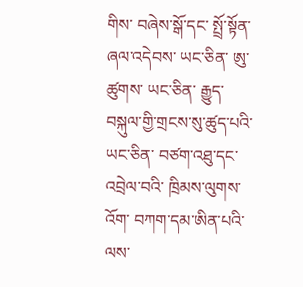གིས་ བཞེས་སྒོ་དང་ སྤྲོ་སྟོན་ ཞལ་འདེབས་ ཡང་ཅིན་ ཨུ་ཚུགས་ ཡང་ཅིན་ རྒྱུད་བསྐུལ་གྱི་གྲངས་སུ་ཚུད་པའི་ ཡང་ཅིན་ བཙག་འཐུ་དང་འབྲེལ་བའི་ ཁྲིམས་ལུགས་འོག་ བཀག་དམ་ཨིན་པའི་ ལས་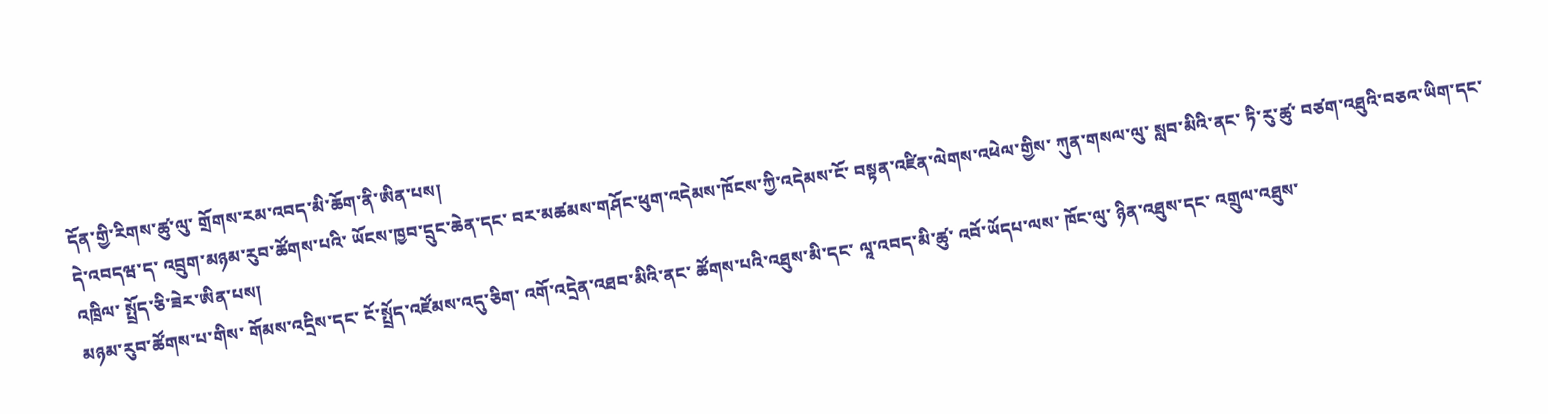དོན་གྱི་རིགས་ཚུ་ལུ་ གྲོགས་རམ་འབད་མི་ཆོག་ནི་ཨིན་པས།
དེ་འབདཝ་ད་ འབྲུག་མཉམ་རུབ་ཚོགས་པའི་ ཡོངས་ཁྱབ་དྲུང་ཆེན་དང་ བར་མཚམས་གཤོང་ཕུག་འདེམས་ཁོངས་ཀྱི་འདེམས་ངོ་ བསྟན་འཛིན་ལེགས་འཕེལ་གྱིས་ ཀུན་གསལ་ལུ་ སླབ་མིའི་ནང་ ཏི་རུ་ཚུ་ བཙག་འཐུའི་བཅའ་ཡིག་དང་འཁྲིལ་ སྤྲོད་ཅི་ཟེར་ཨིན་པས།
མཉམ་རུབ་ཚོགས་པ་གིས་ གོམས་འདྲིས་དང་ ངོ་སྤྲོད་འཛོམས་འདུ་ཅིག་ འགོ་འདྲེན་འཐབ་མིའི་ནང་ ཚོགས་པའི་འཐུས་མི་དང་ ལཱ་འབད་མི་ཚུ་ འབོ་ཡོདཔ་ལས་ ཁོང་ལུ་ ཉིན་འཐུས་དང་ འགྲུལ་འཐུས་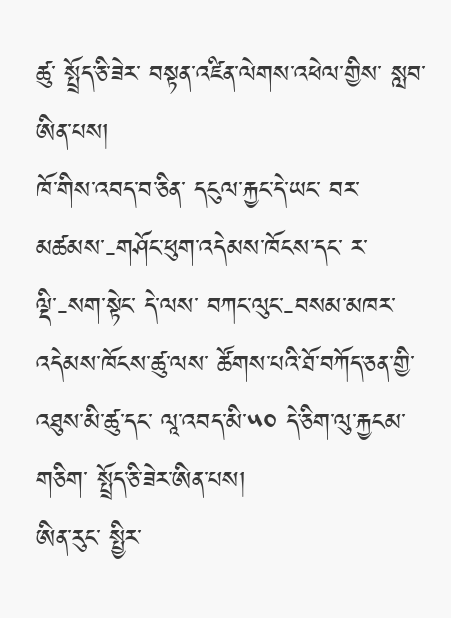ཚུ་ སྤྲོད་ཅི་ཟེར་ བསྟན་འཛིན་ལེགས་འཕེལ་གྱིས་ སླབ་ཨིན་པས།
ཁོ་གིས་འབད་བ་ཅིན་ དངུལ་རྐྱང་དེ་ཡང་ བར་མཚམས་-གཤོང་ཕུག་འདེམས་ཁོངས་དང་ ར་ལྡི་-སག་སྟེང་ དེ་ལས་ བཀང་ལུང་-བསམ་མཁར་འདེམས་ཁོངས་ཚུ་ལས་ ཚོགས་པའི་ཐོ་བཀོད་ཅན་གྱི་ འཐུས་མི་ཚུ་དང་ ལཱ་འབད་མི་༥༠ དེ་ཅིག་ལུ་རྐྱངམ་གཅིག་ སྤྲོད་ཅི་ཟེར་ཨིན་པས།
ཨིན་རུང་ སྤྱིར་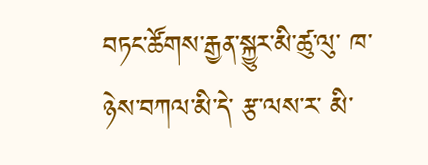བཏང་ཚོགས་རྒྱན་སྐྱུར་མི་ཚུ་ལུ་ ཁ་ཉེས་བཀལ་མི་དེ་ རྩ་ལས་ར་ མི་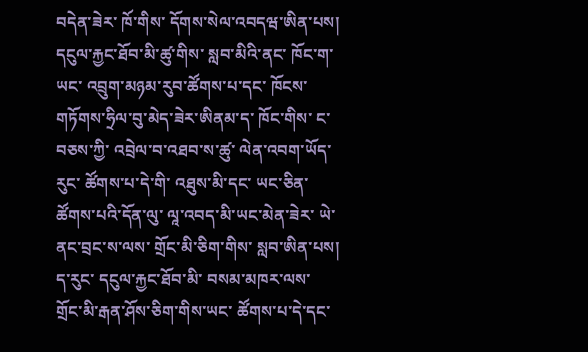བདེན་ཟེར་ ཁོ་གིས་ དོགས་སེལ་འབདཝ་ཨིན་པས།
དངུལ་རྐྱང་ཐོབ་མི་ཚུ་གིས་ སླབ་མིའི་ནང་ ཁོང་ག་ཡང་ འབྲུག་མཉམ་རུབ་ཚོགས་པ་དང་ ཁོངས་གཏོགས་ཧྲིལ་བུ་མེད་ཟེར་ཨིནམ་ད་ ཁོང་གིས་ ང་བཅས་ཀྱི་ འབྲེལ་བ་འཐབ་ས་ཚུ་ ལེན་འབག་ཡོད་རུང་ ཚོགས་པ་དེ་གི་ འཐུས་མི་དང་ ཡང་ཅིན་ ཚོགས་པའི་དོན་ལུ་ ལཱ་འབད་མི་ཡང་མེན་ཟེར་ ཡེ་ནང་བྲང་ས་ལས་ གྲོང་མི་ཅིག་གིས་ སླབ་ཨིན་པས།
ད་རུང་ དངུལ་རྐྱང་ཐོབ་མི་ བསམ་མཁར་ལས་ གྲོང་མི་རྒན་ཤོས་ཅིག་གིས་ཡང་ ཚོགས་པ་དེ་དང་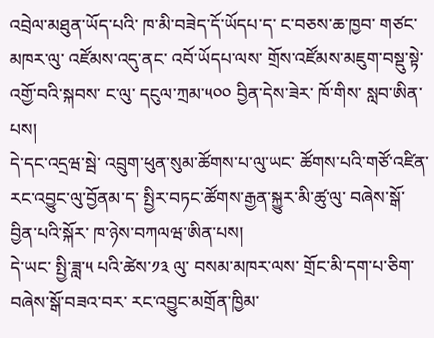འབྲེལ་མཐུན་ཡོད་པའི་ ཁ་མི་བཟེད་དོ་ཡོདཔ་ད་ ང་བཅས་ཆ་ཁྱབ་ གཙང་མཁར་ལུ་ འཛོམས་འདུ་ནང་ འབོ་ཡོདཔ་ལས་ གྲོས་འཛོམས་མཇུག་བསྡུ་སྟེ་ འགྱོ་བའི་སྐབས་ ང་ལུ་ དངུལ་ཀྲམ་༥༠༠ བྱིན་དེས་ཟེར་ ཁོ་གིས་ སླབ་ཨིན་པས།
དེ་དང་འདྲཝ་སྦེ་ འབྲུག་ཕུན་སུམ་ཚོགས་པ་ལུ་ཡང་ ཚོགས་པའི་གཙོ་འཛིན་ རང་འབྱུང་ལུ་བྱོནམ་ད་ སྤྱིར་བཏང་ཚོགས་རྒྱན་སྐྱུར་མི་ཚུ་ལུ་ བཞེས་སྒོ་བྱིན་པའི་སྐོར་ ཁ་ཉེས་བཀལཝ་ཨིན་པས།
དེ་ཡང་ སྤྱི་ཟླ་༥ པའི་ཚེས་༡༣ ལུ་ བསམ་མཁར་ལས་ གྲོང་མི་དག་པ་ཅིག་ བཞེས་སྒོ་བཟའ་བར་ རང་འབྱུང་མགྲོན་ཁྱིམ་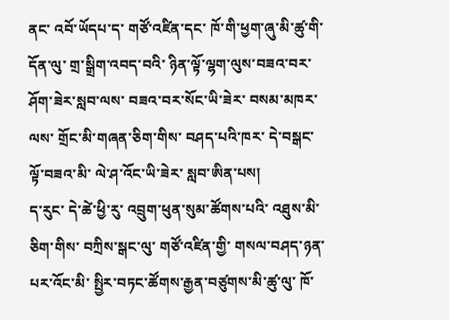ནང་ འབོ་ཡོདཔ་ད་ གཙོ་འཛིན་དང་ ཁོ་གི་ཕྱག་ཞུ་མི་ཚུ་གི་དོན་ལུ་ གྲ་སྒྲིག་འབད་བའི་ ཉིན་ལྟོ་ལྷག་ལུས་བཟའ་བར་ཤོག་ཟེར་སླབ་ལས་ བཟའ་བར་སོང་ཡི་ཟེར་ བསམ་མཁར་ལས་ གྲོང་མི་གཞན་ཅིག་གིས་ བཤད་པའི་ཁར་ དེ་བསྒང་ ལྟོ་བཟའ་མི་ ལེ་ཤ་འོང་ཡི་ཟེར་ སླབ་ཨིན་པས།
ད་རུང་ དེ་ཚེ་ཕྱི་རུ་ འབྲུག་ཕུན་སུམ་ཚོགས་པའི་ འཐུས་མི་ཅིག་གིས་ བཀྲིས་སྒང་ལུ་ གཙོ་འཛིན་གྱི་ གསལ་བཤད་ཉན་པར་འོང་མི་ སྤྱིར་བཏང་ཚོགས་རྒྱན་བཙུགས་མི་ཚུ་ལུ་ ཁོ་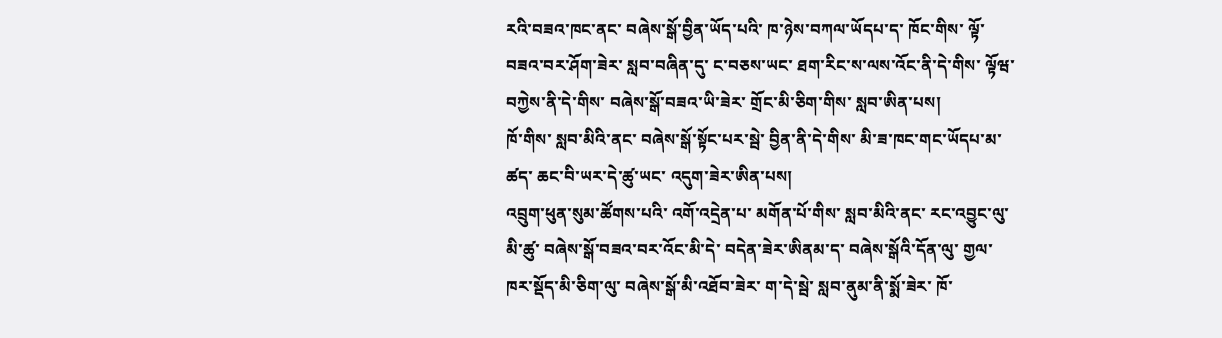རའི་བཟའ་ཁང་ནང་ བཞེས་སྒོ་བྱིན་ཡོད་པའི་ ཁ་ཉེས་བཀལ་ཡོདཔ་ད་ ཁོང་གིས་ ལྟོ་བཟའ་བར་ཤོག་ཟེར་ སླབ་བཞིན་དུ་ ང་བཅས་ཡང་ ཐག་རིང་ས་ལས་འོང་ནི་དེ་གིས་ ལྟོཝ་བཀྱེས་ནི་དེ་གིས་ བཞེས་སྒོ་བཟའ་ཡི་ཟེར་ གྲོང་མི་ཅིག་གིས་ སླབ་ཨིན་པས།
ཁོ་གིས་ སླབ་མིའི་ནང་ བཞེས་སྒོ་སྟོང་པར་སྦེ་ བྱིན་ནི་དེ་གིས་ མི་ཟ་ཁང་གང་ཡོདཔ་མ་ཚད་ ཆང་བི་ཡར་དེ་ཚུ་ཡང་ འདུག་ཟེར་ཨིན་པས།
འབྲུག་ཕུན་སུམ་ཚོགས་པའི་ འགོ་འདྲེན་པ་ མགོན་པོ་གིས་ སླབ་མིའི་ནང་ རང་འབྱུང་ལུ་ མི་ཚུ་ བཞེས་སྒོ་བཟའ་བར་འོང་མི་དེ་ བདེན་ཟེར་ཨིནམ་ད་ བཞེས་སྒོའི་དོན་ལུ་ གྱལ་ཁར་སྡོད་མི་ཅིག་ལུ་ བཞེས་སྒོ་མི་འཐོབ་ཟེར་ ག་དེ་སྦེ་ སླབ་ནུམ་ནི་སྨོ་ཟེར་ ཁོ་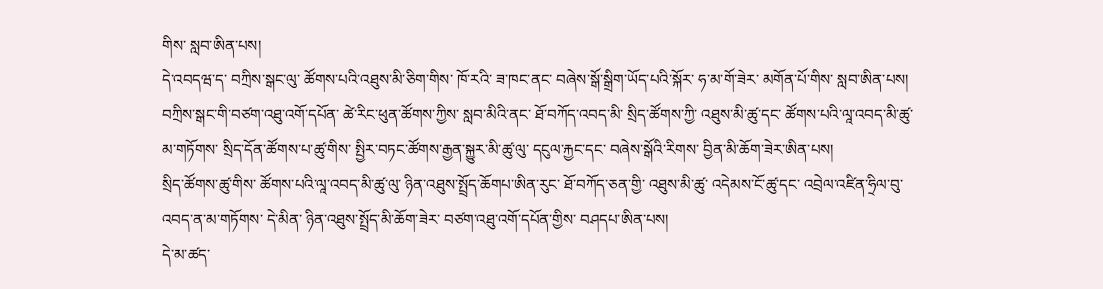གིས་ སླབ་ཨིན་པས།
དེ་འབདཝ་ད་ བཀྲིས་སྒང་ལུ་ ཚོགས་པའི་འཐུས་མི་ཅིག་གིས་ ཁོ་རའི་ ཟ་ཁང་ནང་ བཞེས་སྒོ་སྒྲིག་ཡོད་པའི་སྐོར་ ཧ་མ་གོ་ཟེར་ མགོན་པོ་གིས་ སླབ་ཨིན་པས།
བཀྲིས་སྒང་གི་བཙག་འཐུ་འགོ་དཔོན་ ཚེ་རིང་ཕུན་ཚོགས་ཀྱིས་ སླབ་མིའི་ནང་ ཐོ་བཀོད་འབད་མི་ སྲིད་ཚོགས་ཀྱི་ འཐུས་མི་ཚུ་དང་ ཚོགས་པའི་ལཱ་འབད་མི་ཚུ་མ་གཏོགས་ སྲིད་དོན་ཚོགས་པ་ཚུ་གིས་ སྤྱིར་བཏང་ཚོགས་རྒྱན་སྐྱུར་མི་ཚུ་ལུ་ དངུལ་རྐྱང་དང་ བཞེས་སྒོའི་རིགས་ བྱིན་མི་ཆོག་ཟེར་ཨིན་པས།
སྲིད་ཚོགས་ཚུ་གིས་ ཚོགས་པའི་ལཱ་འབད་མི་ཚུ་ལུ་ ཉིན་འཐུས་སྤྲོད་ཆོགཔ་ཨིན་རུང་ ཐོ་བཀོད་ཅན་གྱི་ འཐུས་མི་ཚུ་ འདེམས་ངོ་ཚུ་དང་ འབྲེལ་འཛིན་ཧྲིལ་བུ་འབད་ན་མ་གཏོགས་ དེ་མིན་ ཉིན་འཐུས་སྤྲོད་མི་ཆོག་ཟེར་ བཙག་འཐུ་འགོ་དཔོན་གྱིས་ བཤདཔ་ཨིན་པས།
དེ་མ་ཚད་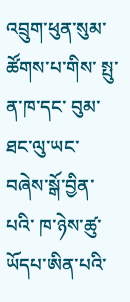འབྲུག་ཕུན་སུམ་ཚོགས་པ་གིས་ སྤུ་ན་ཁ་དང་ བུམ་ཐང་ལུ་ཡང་ བཞེས་སྒོ་བྱིན་པའི་ ཁ་ཉེས་ཚུ་ ཡོདཔ་ཨིན་པའི་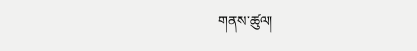གནས་ཚུལ།